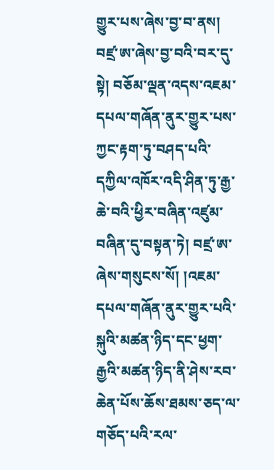གྱུར་པས་ཞེས་བྱ་བ་ནས། བཛྲ་ཨ་ཞེས་བྱ་བའི་བར་དུ་སྟེ། བཅོམ་ལྡན་འདས་འཇམ་དཔལ་གཞོན་ནུར་གྱུར་པས་ཀྱང་རྟག་ཏུ་བཤད་པའི་དཀྱིལ་འཁོར་འདི་ཤིན་ཏུ་རྒྱ་ཆེ་བའི་ཕྱིར་བཞིན་འཛུམ་ བཞིན་དུ་བསྟན་ཏེ། བཛྲ་ཨ་ཞེས་གསུངས་སོ། །འཇམ་དཔལ་གཞོན་ནུར་གྱུར་པའི་སྐུའི་མཚན་ཉིད་དང་ཕྱག་རྒྱའི་མཚན་ཉིད་ནི་ཤེས་རབ་ཆེན་པོས་ཆོས་ཐམས་ཅད་ལ་གཅོད་པའི་རལ་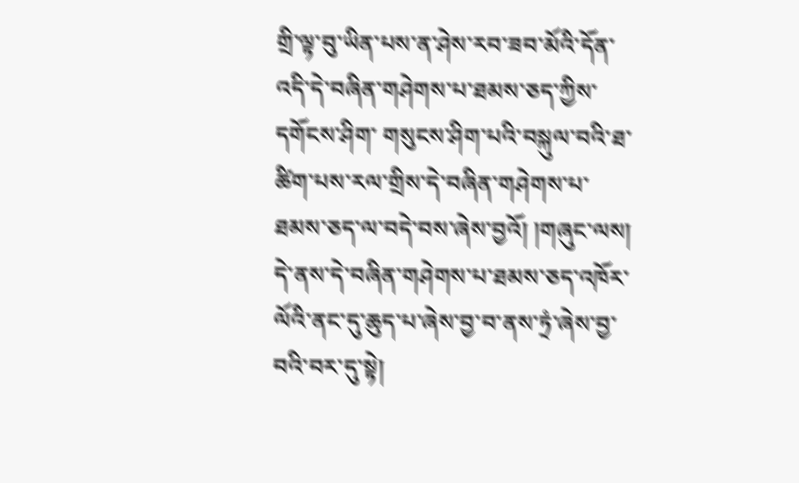གྲི་ལྟ་བུ་ཡིན་པས་ན་ཤེས་རབ་ཟབ་མོའི་དོན་འདི་དེ་བཞིན་གཤེགས་པ་ཐམས་ཅད་ཀྱིས་དགོངས་ཤིག་ གསུངས་ཤིག་པའི་བསྐུལ་བའི་ཐ་ཚིག་པས་རལ་གྲིས་དེ་བཞིན་གཤེགས་པ་ཐམས་ཅད་ལ་བདེ་བས་ཞེས་བྱའོ། །གཞུང་ལས། དེ་ནས་དེ་བཞིན་གཤེགས་པ་ཐམས་ཅད་འཁོར་ལོའི་ནང་དུ་ཆུད་པ་ཞེས་བྱ་བ་ནས་ཏྲཾ་ཞེས་བྱ་བའི་བར་དུ་སྟེ།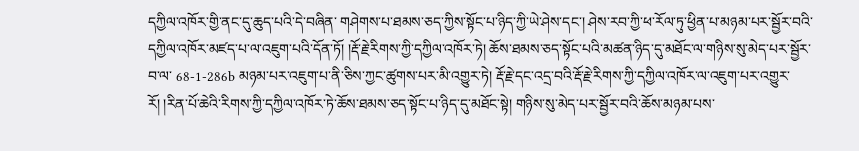དཀྱིལ་འཁོར་གྱི་ནང་དུ་ཆུད་པའི་དེ་བཞིན་ གཤེགས་པ་ཐམས་ཅད་ཀྱིས་སྟོང་པ་ཉིད་ཀྱི་ཡེ་ཤེས་དང་། ཤེས་རབ་ཀྱི་ཕ་རོལ་ཏུ་ཕྱིན་པ་མཉམ་པར་སྦྱོར་བའི་དཀྱིལ་འཁོར་མཛད་པ་ལ་འཇུག་པའི་དོན་ཏོ། །རྡོ་རྗེ་རིགས་ཀྱི་དཀྱིལ་འཁོར་ཏེ། ཆོས་ཐམས་ཅད་སྟོང་པའི་མཚན་ཉིད་དུ་མཐོང་ལ་གཉིས་སུ་མེད་པར་སྦྱོར་བ་ལ་ 68-1-286b མཉམ་པར་འཇུག་པ་ནི་ཅིས་ཀྱང་ཚུགས་པར་མི་འགྱུར་ཏེ། རྡོ་རྗེ་དང་འདྲ་བའི་རྡོ་རྗེ་རིགས་ཀྱི་དཀྱིལ་འཁོར་ལ་འཇུག་པར་འགྱུར་རོ། །རིན་པོ་ཆེའི་རིགས་ཀྱི་དཀྱིལ་འཁོར་ཏེ་ཆོས་ཐམས་ཅད་སྟོང་པ་ཉིད་དུ་མཐོང་སྟེ། གཉིས་སུ་མེད་པར་སྦྱོར་བའི་ཆོས་མཉམ་པས་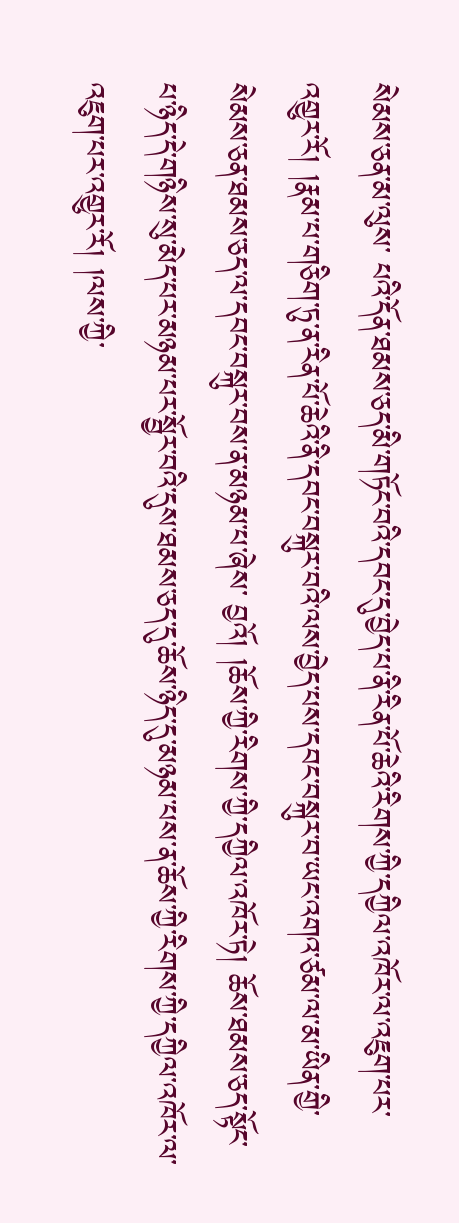སེམས་ཅན་མ་ལུས་ པའི་དོན་ཐམས་ཅད་མི་གཏོང་བའི་དབང་དུ་བྱེད་པ་ནི་རིན་པོ་ཆེའི་རིགས་ཀྱི་དཀྱིལ་འཁོར་ལ་འཇུག་པར་འགྱུར་རོ། །རྣམ་པ་གཅིག་ཏུ་ན་རིན་པོ་ཆེའི་ནི་དབང་བསྐུར་བའི་ལས་བྱེད་པས་དབང་བསྐུར་བ་ཡང་འགའ་ཙམ་ལ་མ་ཡིན་གྱི་སེམས་ཅན་ཐམས་ཅད་ལ་དབང་བསྐུར་བས་ན་མཉམ་པ་ཞེས་ བྱའོ། །ཆོས་ཀྱི་རིགས་ཀྱི་དཀྱིལ་འཁོར་ཏེ། ཆོས་ཐམས་ཅད་སྟོང་པ་ཉིད་དེ་གཉིས་སུ་མེད་པར་མཉམ་པར་སྦྱོར་བའི་དུས་ཐམས་ཅད་དུ་ཆོས་ཉིད་དུ་མཉམ་པས་ན་ཆོས་ཀྱི་རིགས་ཀྱི་དཀྱིལ་འཁོར་ལ་འཇུག་པར་འགྱུར་རོ། །ལས་ཀྱི་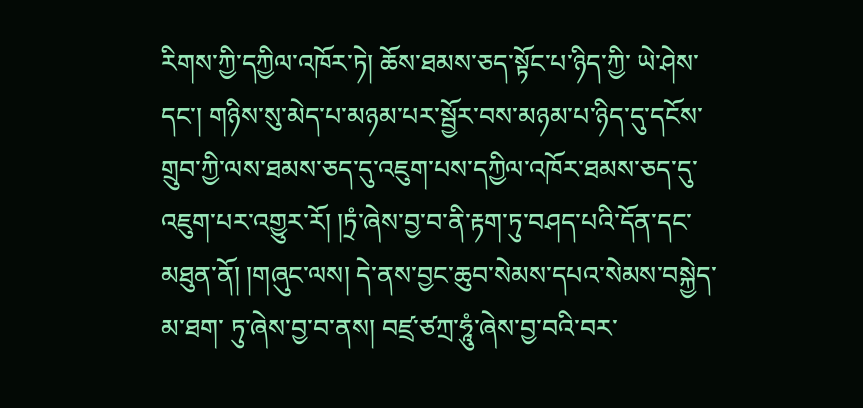རིགས་ཀྱི་དཀྱིལ་འཁོར་ཏེ། ཆོས་ཐམས་ཅད་སྟོང་པ་ཉིད་ཀྱི་ ཡེ་ཤེས་དང་། གཉིས་སུ་མེད་པ་མཉམ་པར་སྦྱོར་བས་མཉམ་པ་ཉིད་དུ་དངོས་གྲུབ་ཀྱི་ལས་ཐམས་ཅད་དུ་འཇུག་པས་དཀྱིལ་འཁོར་ཐམས་ཅད་དུ་འཇུག་པར་འགྱུར་རོ། །ཏྲཾ་ཞེས་བྱ་བ་ནི་རྟག་ཏུ་བཤད་པའི་དོན་དང་མཐུན་ནོ། །གཞུང་ལས། དེ་ནས་བྱང་ཆུབ་སེམས་དཔའ་སེམས་བསྐྱེད་མ་ཐག་ ཏུ་ཞེས་བྱ་བ་ནས། བཛྲ་ཙཀྲ་ཧཱུཾ་ཞེས་བྱ་བའི་བར་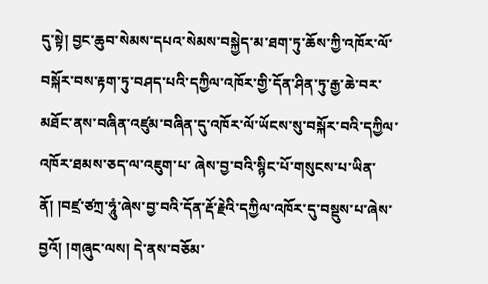དུ་སྟེ། བྱང་ཆུབ་སེམས་དཔའ་སེམས་བསྐྱེད་མ་ཐག་ཏུ་ཆོས་ཀྱི་འཁོར་ལོ་བསྐོར་བས་རྟག་ཏུ་བཤད་པའི་དཀྱིལ་འཁོར་གྱི་དོན་ཤིན་ཏུ་རྒྱ་ཆེ་བར་མཐོང་ནས་བཞིན་འཛུམ་བཞིན་དུ་འཁོར་ལོ་ཡོངས་སུ་བསྐོར་བའི་དཀྱིལ་འཁོར་ཐམས་ཅད་ལ་འཇུག་པ་ ཞེས་བྱ་བའི་སྙིང་པོ་གསུངས་པ་ཡིན་ནོ། །བཛྲ་ཙཀྲ་ཧཱུཾ་ཞེས་བྱ་བའི་དོན་རྡོ་རྗེའི་དཀྱིལ་འཁོར་དུ་བསྡུས་པ་ཞེས་བྱའོ། །གཞུང་ལས། དེ་ནས་བཅོམ་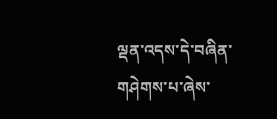ལྡན་འདས་དེ་བཞིན་གཤེགས་པ་ཞེས་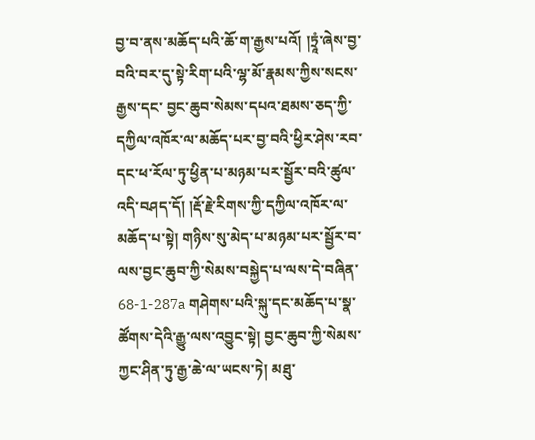བྱ་བ་ནས་མཆོད་པའི་ཆོ་ག་རྒྱས་པའོ། །ཏྲཱཾ་ཞེས་བྱ་བའི་བར་དུ་སྟེ་རིག་པའི་ལྷ་མོ་རྣམས་ཀྱིས་སངས་རྒྱས་དང་ བྱང་ཆུབ་སེམས་དཔའ་ཐམས་ཅད་ཀྱི་དཀྱིལ་འཁོར་ལ་མཆོད་པར་བྱ་བའི་ཕྱིར་ཤེས་རབ་དང་ཕ་རོལ་ཏུ་ཕྱིན་པ་མཉམ་པར་སྦྱོར་བའི་ཚུལ་འདི་བཤད་དོ། །རྡོ་རྗེ་རིགས་ཀྱི་དཀྱིལ་འཁོར་ལ་མཆོད་པ་སྟེ། གཉིས་སུ་མེད་པ་མཉམ་པར་སྦྱོར་བ་ལས་བྱང་ཆུབ་ཀྱི་སེམས་བསྐྱེད་པ་ལས་དེ་བཞིན་ 68-1-287a གཤེགས་པའི་སྐུ་དང་མཆོད་པ་སྣ་ཚོགས་དེའི་རྒྱུ་ལས་འབྱུང་སྟེ། བྱང་ཆུབ་ཀྱི་སེམས་ཀྱང་ཤིན་ཏུ་རྒྱ་ཆེ་ལ་ཡངས་ཏེ། མཐུ་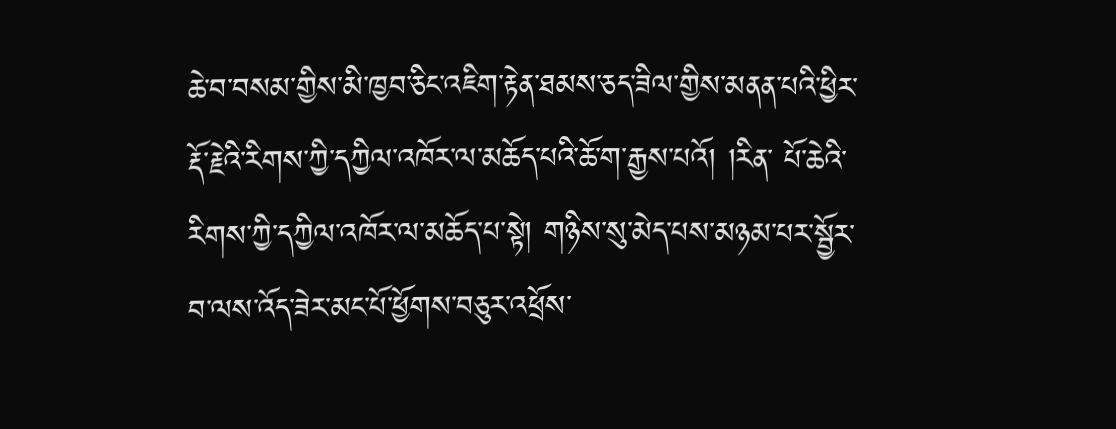ཆེ་བ་བསམ་གྱིས་མི་ཁྱབ་ཅིང་འཇིག་རྟེན་ཐམས་ཅད་ཟིལ་གྱིས་མནན་པའི་ཕྱིར་རྡོ་རྗེའི་རིགས་ཀྱི་དཀྱིལ་འཁོར་ལ་མཆོད་པའི་ཆོ་ག་རྒྱས་པའོ། །རིན་ པོ་ཆེའི་རིགས་ཀྱི་དཀྱིལ་འཁོར་ལ་མཆོད་པ་སྟེ། གཉིས་སུ་མེད་པས་མཉམ་པར་སྦྱོར་བ་ལས་འོད་ཟེར་མང་པོ་ཕྱོགས་བཅུར་འཕྲོས་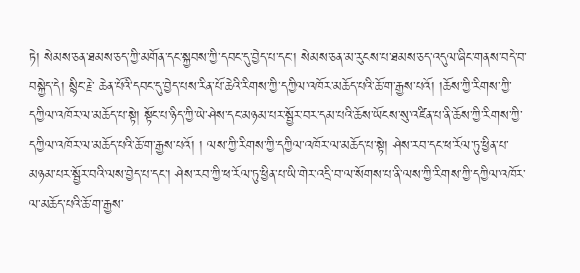ཏེ། སེམས་ཅན་ཐམས་ཅད་ཀྱི་མགོན་དང་སྐྱབས་ཀྱི་དབང་དུ་བྱེད་པ་དང་། སེམས་ཅན་མ་རུངས་པ་ཐམས་ཅད་འདུལ་ཞིང་གནས་བདེ་བ་བསྐྱེད་དེ། སྙིང་རྗེ་ ཆེན་པོའི་དབང་དུ་བྱེད་པས་རིན་པོ་ཆེའི་རིགས་ཀྱི་དཀྱིལ་འཁོར་མཆོད་པའི་ཆོ་ག་རྒྱས་པའོ། །ཆོས་ཀྱི་རིགས་ཀྱི་དཀྱིལ་འཁོར་ལ་མཆོད་པ་སྟེ། སྟོང་པ་ཉིད་ཀྱི་ཡེ་ཤེས་དང་མཉམ་པར་སྦྱོར་བར་དམ་པའི་ཆོས་ཡོངས་སུ་འཛིན་པ་ནི་ཆོས་ཀྱི་རིགས་ཀྱི་དཀྱིལ་འཁོར་ལ་མཆོད་པའི་ཆོ་ག་རྒྱས་པའོ། ། ལས་ཀྱི་རིགས་ཀྱི་དཀྱིལ་འཁོར་ལ་མཆོད་པ་སྟེ། ཤེས་རབ་དང་ཕ་རོལ་ཏུ་ཕྱིན་པ་མཉམ་པར་སྦྱོར་བའི་ལས་བྱེད་པ་དང་། ཤེས་རབ་ཀྱི་ཕ་རོལ་ཏུ་ཕྱིན་པ་ཡི་གེར་འདྲི་བ་ལ་སོགས་པ་ནི་ལས་ཀྱི་རིགས་ཀྱི་དཀྱིལ་འཁོར་ལ་མཆོད་པའི་ཆོ་ག་རྒྱས་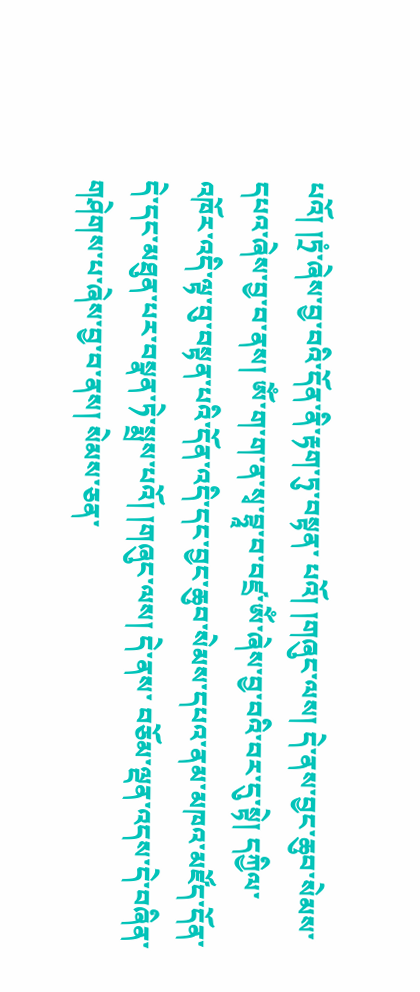པའོ། །ཏྲཾ་ཞེས་བྱ་བའི་དོན་ནི་རྟག་ཏུ་བསྟན་ པའོ། །གཞུང་ལས། དེ་ནས་བྱང་ཆུབ་སེམས་དཔའ་ཞེས་བྱ་བ་ནས། ཨོཾ་ག་ག་ན་སྭ་བྷཱ་བ་བཛྲ་ཨོཾ་ཞེས་བྱ་བའི་བར་དུ་སྟེ། དཀྱིལ་འཁོར་འདི་ལྟ་བུ་བསྟན་པའི་དོན་འདི་དང་བྱང་ཆུབ་སེམས་དཔའ་ནམ་མཁའ་མཛོད་དོན་དེ་དང་མཐུན་པར་བསྣན་ཏེ་སྨྲས་པའོ། །གཞུང་ལས། དེ་ནས་ བཅོམ་ལྡན་འདས་དེ་བཞིན་གཤེགས་པ་ཞེས་བྱ་བ་ནས། སེམས་ཅན་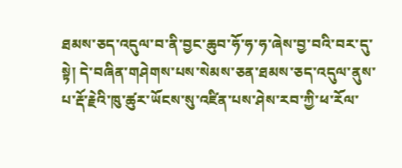ཐམས་ཅད་འདུལ་བ་ནི་བྱང་ཆུབ་ཧོ་ཧ་ཧ་ཞེས་བྱ་བའི་བར་དུ་སྟེ། དེ་བཞིན་གཤེགས་པས་སེམས་ཅན་ཐམས་ཅད་འདུལ་ནུས་པ་རྡོ་རྗེའི་ཁུ་ཚུར་ཡོངས་སུ་འཛིན་པས་ཤེས་རབ་ཀྱི་ཕ་རོལ་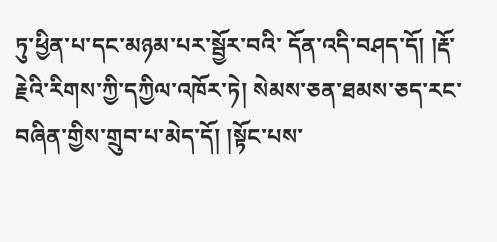ཏུ་ཕྱིན་པ་དང་མཉམ་པར་སྦྱོར་བའི་ དོན་འདི་བཤད་དོ། །རྡོ་རྗེའི་རིགས་ཀྱི་དཀྱིལ་འཁོར་ཏེ། སེམས་ཅན་ཐམས་ཅད་རང་བཞིན་གྱིས་གྲུབ་པ་མེད་དོ། །སྟོང་པས་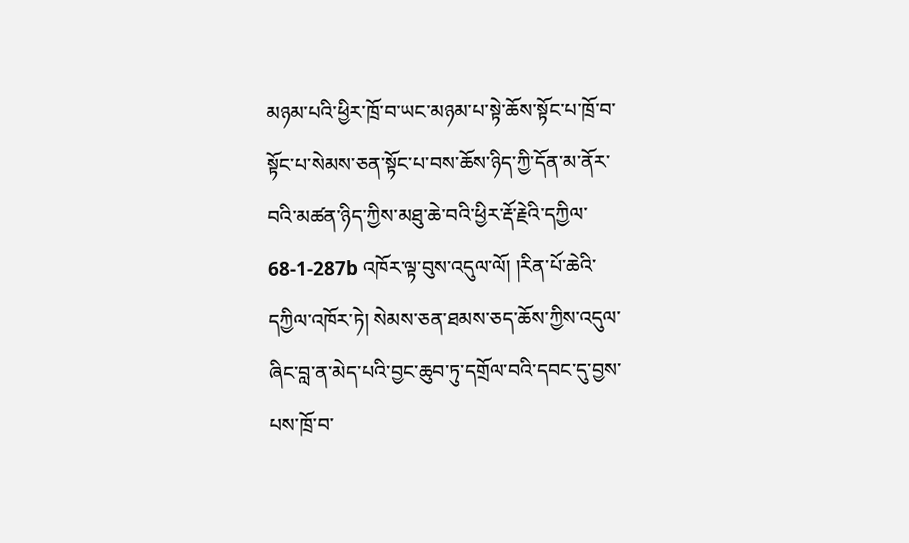མཉམ་པའི་ཕྱིར་ཁྲོ་བ་ཡང་མཉམ་པ་སྟེ་ཆོས་སྟོང་པ་ཁྲོ་བ་སྟོང་པ་སེམས་ཅན་སྟོང་པ་བས་ཆོས་ཉིད་ཀྱི་དོན་མ་ནོར་བའི་མཚན་ཉིད་ཀྱིས་མཐུ་ཆེ་བའི་ཕྱིར་རྡོ་རྗེའི་དཀྱིལ་ 68-1-287b འཁོར་ལྟ་བུས་འདུལ་ལོ། །རིན་པོ་ཆེའི་དཀྱིལ་འཁོར་ཏེ། སེམས་ཅན་ཐམས་ཅད་ཆོས་ཀྱིས་འདུལ་ཞིང་བླ་ན་མེད་པའི་བྱང་ཆུབ་ཏུ་དགྲོལ་བའི་དབང་དུ་བྱས་པས་ཁྲོ་བ་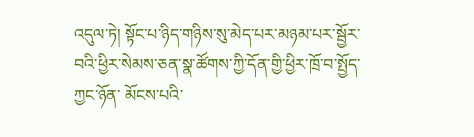འདུལ་ཏེ། སྟོང་པ་ཉིད་གཉིས་སུ་མེད་པར་མཉམ་པར་སྦྱོར་བའི་ཕྱིར་སེམས་ཅན་སྣ་ཚོགས་ཀྱི་དོན་གྱི་ཕྱིར་ཁྲོ་བ་སྤྱོད་ཀྱང་ཉོན་ མོངས་པའི་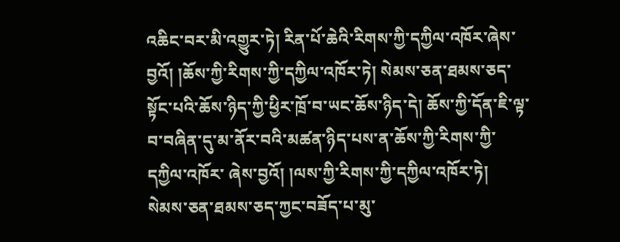འཆིང་བར་མི་འགྱུར་ཏེ། རིན་པོ་ཆེའི་རིགས་ཀྱི་དཀྱིལ་འཁོར་ཞེས་བྱའོ། །ཆོས་ཀྱི་རིགས་ཀྱི་དཀྱིལ་འཁོར་ཏེ། སེམས་ཅན་ཐམས་ཅད་སྟོང་པའི་ཆོས་ཉིད་ཀྱི་ཕྱིར་ཁྲོ་བ་ཡང་ཆོས་ཉིད་དེ། ཆོས་ཀྱི་དོན་ཇི་ལྟ་བ་བཞིན་དུ་མ་ནོར་བའི་མཚན་ཉིད་པས་ན་ཆོས་ཀྱི་རིགས་ཀྱི་དཀྱིལ་འཁོར་ ཞེས་བྱའོ། །ལས་ཀྱི་རིགས་ཀྱི་དཀྱིལ་འཁོར་ཏེ། སེམས་ཅན་ཐམས་ཅད་ཀྱང་བཟོད་པ་མུ་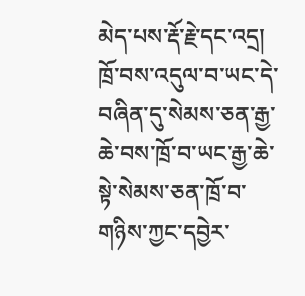མེད་པས་རྡོ་རྗེ་དང་འདྲ། ཁྲོ་བས་འདུལ་བ་ཡང་དེ་བཞིན་དུ་སེམས་ཅན་རྒྱ་ཆེ་བས་ཁྲོ་བ་ཡང་རྒྱ་ཆེ་སྟེ་སེམས་ཅན་ཁྲོ་བ་གཉིས་ཀྱང་དབྱེར་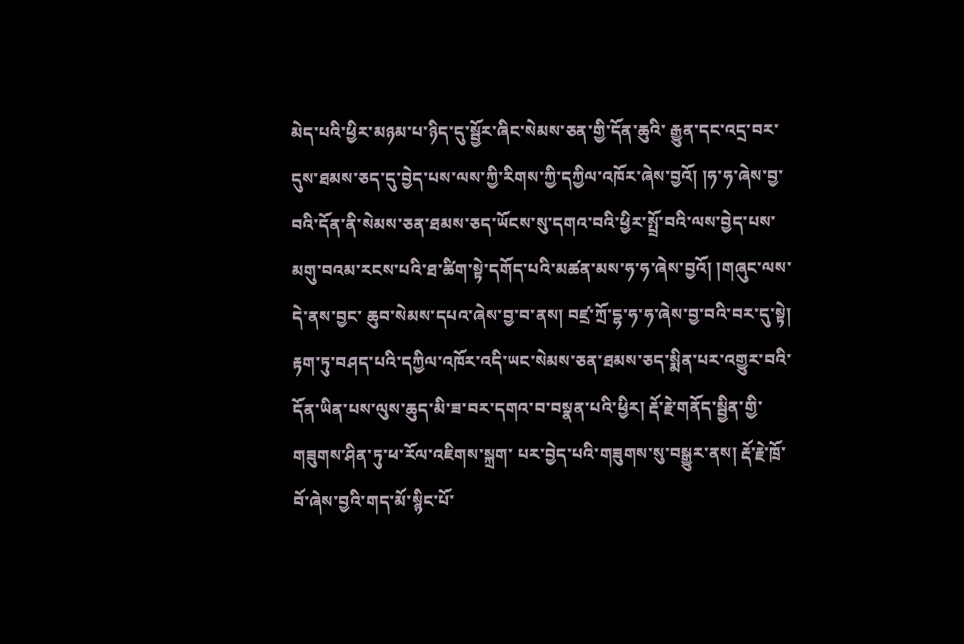མེད་པའི་ཕྱིར་མཉམ་པ་ཉིད་དུ་སྦྱོར་ཞིང་སེམས་ཅན་གྱི་དོན་ཆུའི་ རྒྱུན་དང་འདྲ་བར་དུས་ཐམས་ཅད་དུ་བྱེད་པས་ལས་ཀྱི་རིགས་ཀྱི་དཀྱིལ་འཁོར་ཞེས་བྱའོ། །ཧ་ཧ་ཞེས་བྱ་བའི་དོན་ནི་སེམས་ཅན་ཐམས་ཅད་ཡོངས་སུ་དགའ་བའི་ཕྱིར་སྤྲོ་བའི་ལས་བྱེད་པས་མགུ་བའམ་རངས་པའི་ཐ་ཚིག་སྟེ་དགོད་པའི་མཚན་མས་ཧ་ཧ་ཞེས་བྱའོ། །གཞུང་ལས་དེ་ནས་བྱང་ ཆུབ་སེམས་དཔའ་ཞེས་བྱ་བ་ནས། བཛྲ་ཀྲོ་དྷ་ཧ་ཧ་ཞེས་བྱ་བའི་བར་དུ་སྟེ། རྟག་ཏུ་བཤད་པའི་དཀྱིལ་འཁོར་འདི་ཡང་སེམས་ཅན་ཐམས་ཅད་སྨིན་པར་འགྱུར་བའི་དོན་ཡིན་པས་ལུས་ཆུད་མི་ཟ་བར་དགའ་བ་བསྣན་པའི་ཕྱིར། རྡོ་རྗེ་གནོད་སྦྱིན་གྱི་གཟུགས་ཤིན་ཏུ་ཕ་རོལ་འཇིགས་སྐྲག་ པར་བྱེད་པའི་གཟུགས་སུ་བསྒྱུར་ནས། རྡོ་རྗེ་ཁྲོ་བོ་ཞེས་བྱའི་གད་མོ་སྙིང་པོ་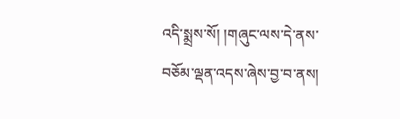འདི་སྨྲས་སོ། །གཞུང་ལས་དེ་ནས་བཅོམ་ལྡན་འདས་ཞེས་བྱ་བ་ནས།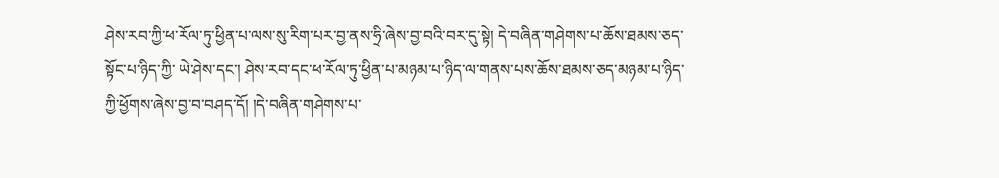ཤེས་རབ་ཀྱི་ཕ་རོལ་ཏུ་ཕྱིན་པ་ལས་སུ་རིག་པར་བྱ་ནས་ཧྲི་ཞེས་བྱ་བའི་བར་དུ་སྟེ། དེ་བཞིན་གཤེགས་པ་ཆོས་ཐམས་ཅད་སྟོང་པ་ཉིད་ཀྱི་ ཡེ་ཤེས་དང་། ཤེས་རབ་དང་ཕ་རོལ་ཏུ་ཕྱིན་པ་མཉམ་པ་ཉིད་ལ་གནས་པས་ཆོས་ཐམས་ཅད་མཉམ་པ་ཉིད་ཀྱི་ཕྱོགས་ཞེས་བྱ་བ་བཤད་དོ། །དེ་བཞིན་གཤེགས་པ་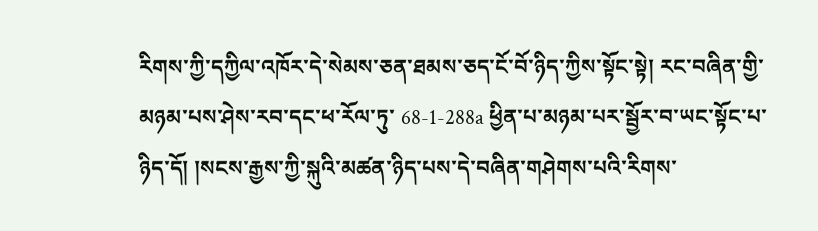རིགས་ཀྱི་དཀྱིལ་འཁོར་དེ་སེམས་ཅན་ཐམས་ཅད་ངོ་བོ་ཉིད་ཀྱིས་སྟོང་སྟེ། རང་བཞིན་གྱི་མཉམ་པས་ཤེས་རབ་དང་ཕ་རོལ་ཏུ་ 68-1-288a ཕྱིན་པ་མཉམ་པར་སྦྱོར་བ་ཡང་སྟོང་པ་ཉིད་དོ། །སངས་རྒྱས་ཀྱི་སྐུའི་མཚན་ཉིད་པས་དེ་བཞིན་གཤེགས་པའི་རིགས་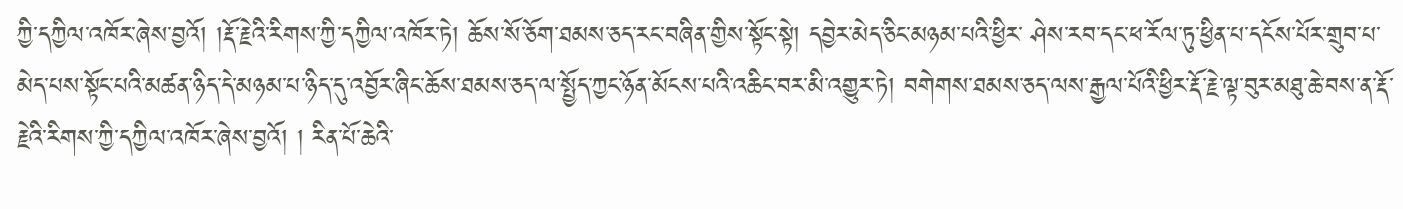ཀྱི་དཀྱིལ་འཁོར་ཞེས་བྱའོ། །རྡོ་རྗེའི་རིགས་ཀྱི་དཀྱིལ་འཁོར་ཏེ། ཆོས་སོ་ཅོག་ཐམས་ཅད་རང་བཞིན་གྱིས་སྟོང་སྟེ། དབྱེར་མེད་ཅིང་མཉམ་པའི་ཕྱིར་ ཤེས་རབ་དང་ཕ་རོལ་ཏུ་ཕྱིན་པ་དངོས་པོར་གྲུབ་པ་མེད་པས་སྟོང་པའི་མཚན་ཉིད་དེ་མཉམ་པ་ཉིད་དུ་འབྱོར་ཞིང་ཆོས་ཐམས་ཅད་ལ་སྤྱོད་ཀྱང་ཉོན་མོངས་པའི་འཆིང་བར་མི་འགྱུར་ཏེ། བགེགས་ཐམས་ཅད་ལས་རྒྱལ་པོའི་ཕྱིར་རྡོ་རྗེ་ལྟ་བུར་མཐུ་ཆེ་བས་ན་རྡོ་རྗེའི་རིགས་ཀྱི་དཀྱིལ་འཁོར་ཞེས་བྱའོ། ། རིན་པོ་ཆེའི་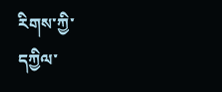རིགས་ཀྱི་དཀྱིལ་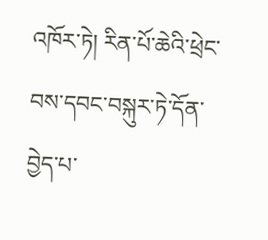འཁོར་ཏེ། རིན་པོ་ཆེའི་ཕྲེང་བས་དབང་བསྐུར་ཏེ་དོན་བྱེད་པ་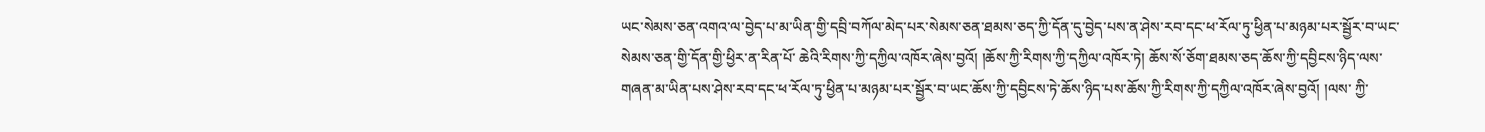ཡང་སེམས་ཅན་འགའ་ལ་བྱེད་པ་མ་ཡིན་གྱི་དབྲི་བཀོལ་མེད་པར་སེམས་ཅན་ཐམས་ཅད་ཀྱི་དོན་དུ་བྱེད་པས་ན་ཤེས་རབ་དང་ཕ་རོལ་ཏུ་ཕྱིན་པ་མཉམ་པར་སྦྱོར་བ་ཡང་སེམས་ཅན་གྱི་དོན་གྱི་ཕྱིར་ན་རིན་པོ་ ཆེའི་རིགས་ཀྱི་དཀྱིལ་འཁོར་ཞེས་བྱའོ། །ཆོས་ཀྱི་རིགས་ཀྱི་དཀྱིལ་འཁོར་ཏེ། ཆོས་སོ་ཅོག་ཐམས་ཅད་ཆོས་ཀྱི་དབྱིངས་ཉིད་ལས་གཞན་མ་ཡིན་པས་ཤེས་རབ་དང་ཕ་རོལ་ཏུ་ཕྱིན་པ་མཉམ་པར་སྦྱོར་བ་ཡང་ཆོས་ཀྱི་དབྱིངས་ཏེ་ཆོས་ཉིད་པས་ཆོས་ཀྱི་རིགས་ཀྱི་དཀྱིལ་འཁོར་ཞེས་བྱའོ། །ལས་ ཀྱི་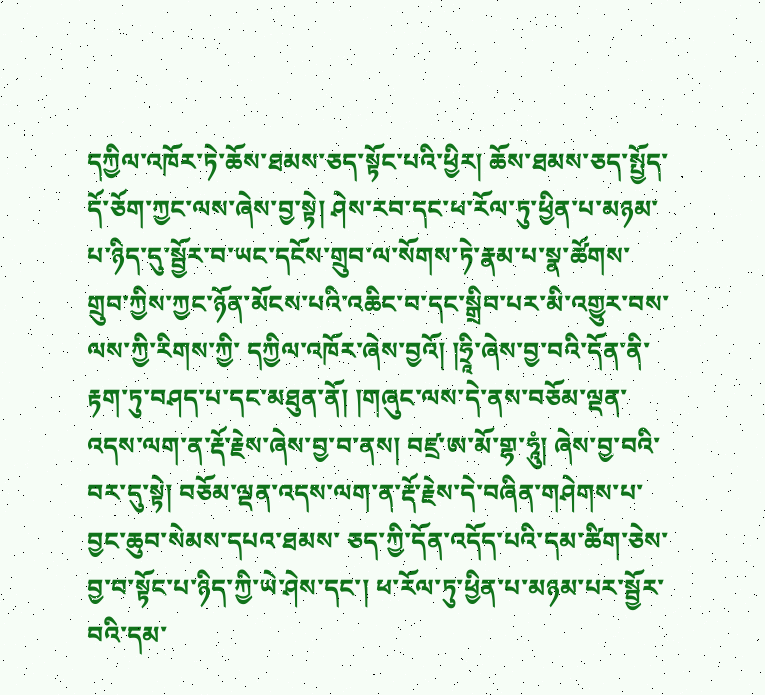དཀྱིལ་འཁོར་ཏེ་ཆོས་ཐམས་ཅད་སྟོང་པའི་ཕྱིར། ཆོས་ཐམས་ཅད་སྤྱོད་དོ་ཅོག་ཀྱང་ལས་ཞེས་བྱ་སྟེ། ཤེས་རབ་དང་ཕ་རོལ་ཏུ་ཕྱིན་པ་མཉམ་པ་ཉིད་དུ་སྦྱོར་བ་ཡང་དངོས་གྲུབ་ལ་སོགས་ཏེ་རྣམ་པ་སྣ་ཚོགས་གྲུབ་ཀྱིས་ཀྱང་ཉོན་མོངས་པའི་འཆིང་བ་དང་སྒྲིབ་པར་མི་འགྱུར་བས་ལས་ཀྱི་རིགས་ཀྱི་ དཀྱིལ་འཁོར་ཞེས་བྱའོ། །ཧྲཱི་ཞེས་བྱ་བའི་དོན་ནི་རྟག་ཏུ་བཤད་པ་དང་མཐུན་ནོ། །གཞུང་ལས་དེ་ནས་བཅོམ་ལྡན་འདས་ལག་ན་རྡོ་རྗེས་ཞེས་བྱ་བ་ནས། བཛྲ་ཨ་མོ་གྷ་ཧཱུཾ། ཞེས་བྱ་བའི་བར་དུ་སྟེ། བཅོམ་ལྡན་འདས་ལག་ན་རྡོ་རྗེས་དེ་བཞིན་གཤེགས་པ་བྱང་ཆུབ་སེམས་དཔའ་ཐམས་ ཅད་ཀྱི་དོན་འདོད་པའི་དམ་ཚིག་ཅེས་བྱ་བ་སྟོང་པ་ཉིད་ཀྱི་ཡེ་ཤེས་དང་། ཕ་རོལ་ཏུ་ཕྱིན་པ་མཉམ་པར་སྦྱོར་བའི་དམ་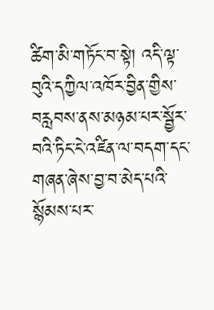ཚིག་མི་གཏོང་བ་སྟེ། འདི་ལྟ་བུའི་དཀྱིལ་འཁོར་བྱིན་གྱིས་བརླབས་ནས་མཉམ་པར་སྦྱོར་བའི་ཏིང་ངེ་འཛིན་ལ་བདག་དང་གཞན་ཞེས་བྱ་བ་མེད་པའི་སྙོམས་པར་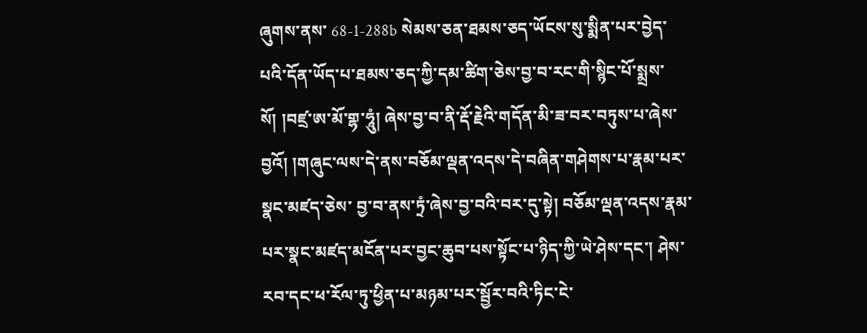ཞུགས་ནས་ 68-1-288b སེམས་ཅན་ཐམས་ཅད་ཡོངས་སུ་སྨིན་པར་བྱེད་པའི་དོན་ཡོད་པ་ཐམས་ཅད་ཀྱི་དམ་ཚིག་ཅེས་བྱ་བ་རང་གི་སྙིང་པོ་སྨྲས་སོ། །བཛྲ་ཨ་མོ་གྷ་ཧཱུཾ། ཞེས་བྱ་བ་ནི་རྡོ་རྗེའི་གདོན་མི་ཟ་བར་བཏུས་པ་ཞེས་བྱའོ། །གཞུང་ལས་དེ་ནས་བཅོམ་ལྡན་འདས་དེ་བཞིན་གཤེགས་པ་རྣམ་པར་སྣང་མཛད་ཅེས་ བྱ་བ་ནས་ཏྲཾ་ཞེས་བྱ་བའི་བར་དུ་སྟེ། བཅོམ་ལྡན་འདས་རྣམ་པར་སྣང་མཛད་མངོན་པར་བྱང་ཆུབ་པས་སྟོང་པ་ཉིད་ཀྱི་ཡེ་ཤེས་དང་། ཤེས་རབ་དང་ཕ་རོལ་ཏུ་ཕྱིན་པ་མཉམ་པར་སྦྱོར་བའི་ཏིང་ངེ་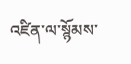འཛིན་ལ་སྙོམས་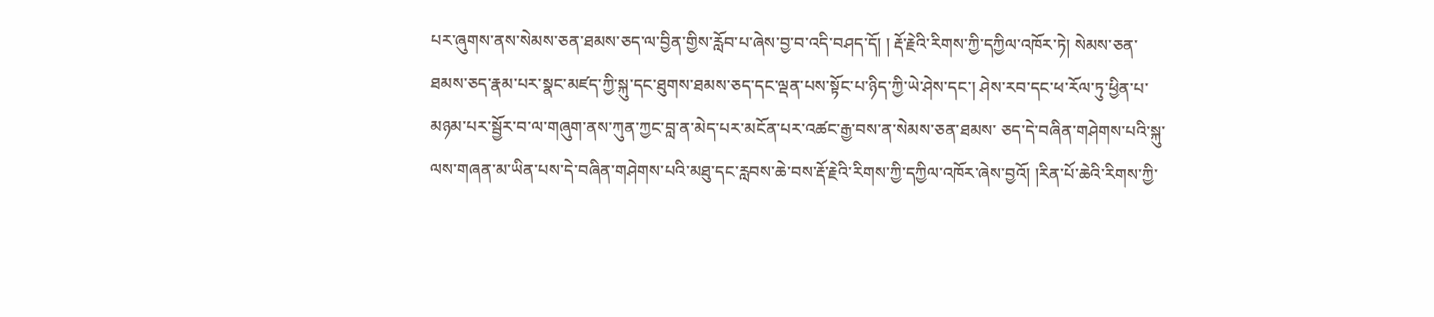པར་ཞུགས་ནས་སེམས་ཅན་ཐམས་ཅད་ལ་བྱིན་གྱིས་རློབ་པ་ཞེས་བྱ་བ་འདི་བཤད་དོ། ། རྡོ་རྗེའི་རིགས་ཀྱི་དཀྱིལ་འཁོར་ཏེ། སེམས་ཅན་ཐམས་ཅད་རྣམ་པར་སྣང་མཛད་ཀྱི་སྐུ་དང་ཐུགས་ཐམས་ཅད་དང་ལྡན་པས་སྟོང་པ་ཉིད་ཀྱི་ཡེ་ཤེས་དང་། ཤེས་རབ་དང་ཕ་རོལ་ཏུ་ཕྱིན་པ་མཉམ་པར་སྦྱོར་བ་ལ་གཞུག་ནས་ཀུན་ཀྱང་བླ་ན་མེད་པར་མངོན་པར་འཚང་རྒྱ་བས་ན་སེམས་ཅན་ཐམས་ ཅད་དེ་བཞིན་གཤེགས་པའི་སྐུ་ལས་གཞན་མ་ཡིན་པས་དེ་བཞིན་གཤེགས་པའི་མཐུ་དང་རླབས་ཆེ་བས་རྡོ་རྗེའི་རིགས་ཀྱི་དཀྱིལ་འཁོར་ཞེས་བྱའོ། །རིན་པོ་ཆེའི་རིགས་ཀྱི་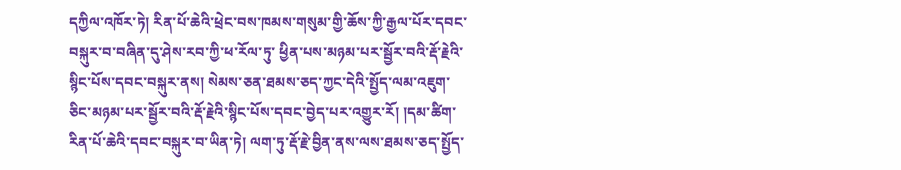དཀྱིལ་འཁོར་ཏེ། རིན་པོ་ཆེའི་ཕྲེང་བས་ཁམས་གསུམ་གྱི་ཆོས་ཀྱི་རྒྱལ་པོར་དབང་བསྐུར་བ་བཞིན་དུ་ཤེས་རབ་ཀྱི་ཕ་རོལ་ཏུ་ ཕྱིན་པས་མཉམ་པར་སྦྱོར་བའི་རྡོ་རྗེའི་སྙིང་པོས་དབང་བསྐུར་ནས། སེམས་ཅན་ཐམས་ཅད་ཀྱང་དེའི་སྤྱོད་ལམ་འཇུག་ཅིང་མཉམ་པར་སྦྱོར་བའི་རྡོ་རྗེའི་སྙིང་པོས་དབང་བྱེད་པར་འགྱུར་རོ། །དམ་ཚིག་རིན་པོ་ཆེའི་དབང་བསྐུར་བ་ཡིན་ཏེ། ལག་ཏུ་རྡོ་རྗེ་བྱིན་ནས་ལས་ཐམས་ཅད་སྤྱོད་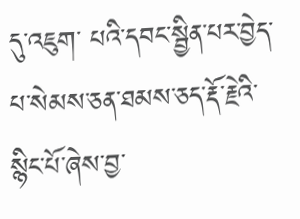དུ་འཇུག་ པའི་དབང་སྦྱིན་པར་བྱེད་པ་སེམས་ཅན་ཐམས་ཅད་རྡོ་རྗེའི་སྙིང་པོ་ཞེས་བྱ་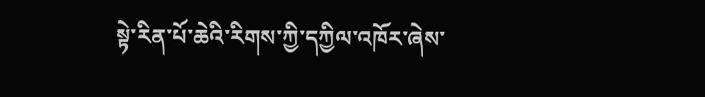སྟེ་རིན་པོ་ཆེའི་རིགས་ཀྱི་དཀྱིལ་འཁོར་ཞེས་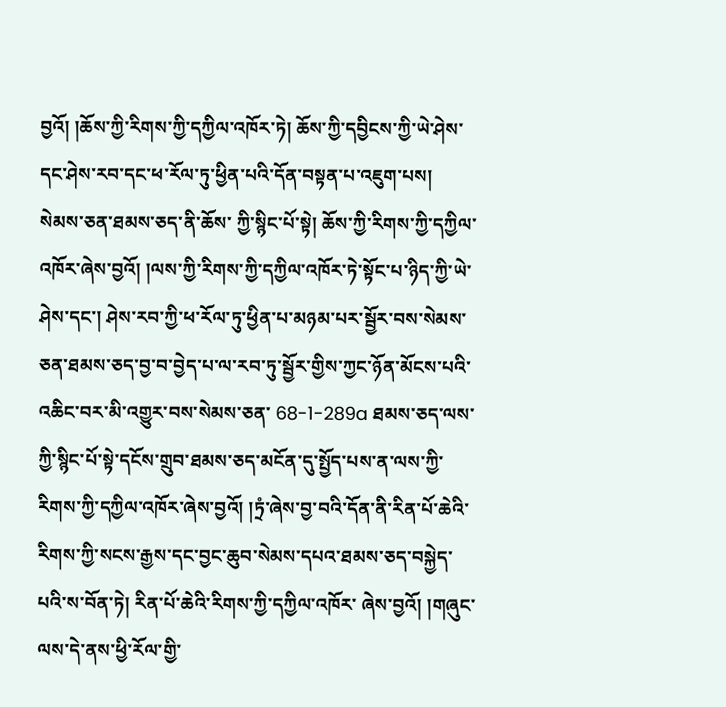བྱའོ། །ཆོས་ཀྱི་རིགས་ཀྱི་དཀྱིལ་འཁོར་ཏེ། ཆོས་ཀྱི་དབྱིངས་ཀྱི་ཡེ་ཤེས་དང་ཤེས་རབ་དང་ཕ་རོལ་ཏུ་ཕྱིན་པའི་དོན་བསྟན་པ་འཇུག་པས། སེམས་ཅན་ཐམས་ཅད་ནི་ཆོས་ ཀྱི་སྙིང་པོ་སྟེ། ཆོས་ཀྱི་རིགས་ཀྱི་དཀྱིལ་འཁོར་ཞེས་བྱའོ། །ལས་ཀྱི་རིགས་ཀྱི་དཀྱིལ་འཁོར་ཏེ་སྟོང་པ་ཉིད་ཀྱི་ཡེ་ཤེས་དང་། ཤེས་རབ་ཀྱི་ཕ་རོལ་ཏུ་ཕྱིན་པ་མཉམ་པར་སྦྱོར་བས་སེམས་ཅན་ཐམས་ཅད་བྱ་བ་བྱེད་པ་ལ་རབ་ཏུ་སྦྱོར་གྱིས་ཀྱང་ཉོན་མོངས་པའི་འཆིང་བར་མི་འགྱུར་བས་སེམས་ཅན་ 68-1-289a ཐམས་ཅད་ལས་ཀྱི་སྙིང་པོ་སྟེ་དངོས་གྲུབ་ཐམས་ཅད་མངོན་དུ་སྤྱོད་པས་ན་ལས་ཀྱི་རིགས་ཀྱི་དཀྱིལ་འཁོར་ཞེས་བྱའོ། །ཏྲཾ་ཞེས་བྱ་བའི་དོན་ནི་རིན་པོ་ཆེའི་རིགས་ཀྱི་སངས་རྒྱས་དང་བྱང་ཆུབ་སེམས་དཔའ་ཐམས་ཅད་བསྐྱེད་པའི་ས་བོན་ཏེ། རིན་པོ་ཆེའི་རིགས་ཀྱི་དཀྱིལ་འཁོར་ ཞེས་བྱའོ། །གཞུང་ལས་དེ་ནས་ཕྱི་རོལ་གྱི་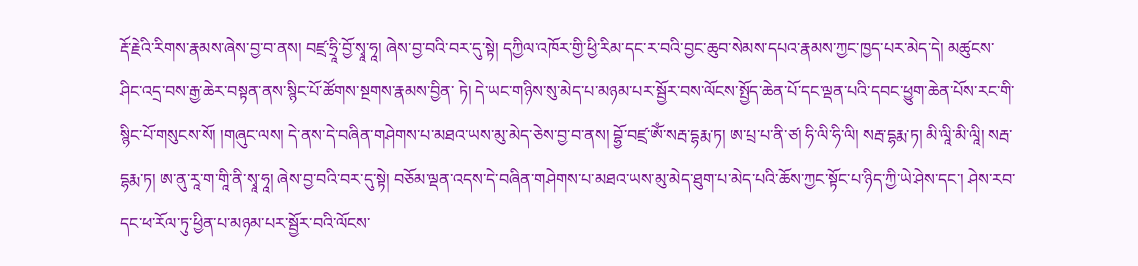རྡོ་རྗེའི་རིགས་རྣམས་ཞེས་བྱ་བ་ནས། བཛྲ་ཧྲཱི་བྱོ་སྭཱ་ཧཱ། ཞེས་བྱ་བའི་བར་དུ་སྟེ། དཀྱིལ་འཁོར་གྱི་ཕྱི་རིམ་དང་ར་བའི་བྱང་ཆུབ་སེམས་དཔའ་རྣམས་ཀྱང་ཁྱད་པར་མེད་དེ། མཚུངས་ཤིང་འདྲ་བས་རྒྱ་ཆེར་བསྟན་ནས་སྙིང་པོ་ཚོགས་སྔགས་རྣམས་བྱིན་ ཏེ། དེ་ཡང་གཉིས་སུ་མེད་པ་མཉམ་པར་སྦྱོར་བས་ལོངས་སྤྱོད་ཆེན་པོ་དང་ལྡན་པའི་དབང་ཕྱུག་ཆེན་པོས་རང་གི་སྙིང་པོ་གསུངས་སོ། །གཞུང་ལས། དེ་ནས་དེ་བཞིན་གཤེགས་པ་མཐའ་ཡས་མུ་མེད་ཅེས་བྱ་བ་ནས། བྷྱོ་བཛྲ་ཨོཾ་སརྦ་དྷརྨ་ཏ། ཨ་པྲ་པ་ནི་ཙ། ཧི་ལི་ཧི་ལི། སརྦ་དྷརྨ་ཏ། མི་ལཱི་མི་ལཱི། སརྦ་དྷརྨ་ཏ། ཨ་ནུ་རཱ་ག་གཱི་ནི་སྭཱ་ཧཱ། ཞེས་བྱ་བའི་བར་དུ་སྟེ། བཅོམ་ལྡན་འདས་དེ་བཞིན་གཤེགས་པ་མཐའ་ཡས་མུ་མེད་ཐུག་པ་མེད་པའི་ཆོས་ཀྱང་སྟོང་པ་ཉིད་ཀྱི་ཡེ་ཤེས་དང་། ཤེས་རབ་དང་ཕ་རོལ་ཏུ་ཕྱིན་པ་མཉམ་པར་སྦྱོར་བའི་ལོངས་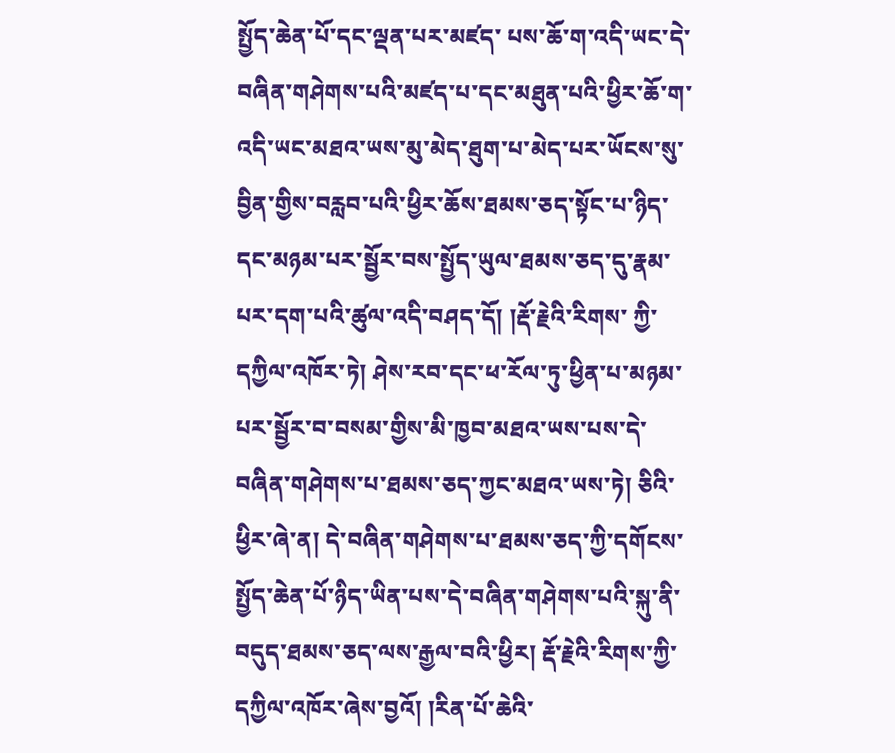སྤྱོད་ཆེན་པོ་དང་ལྡན་པར་མཛད་ པས་ཆོ་ག་འདི་ཡང་དེ་བཞིན་གཤེགས་པའི་མཛད་པ་དང་མཐུན་པའི་ཕྱིར་ཆོ་ག་འདི་ཡང་མཐའ་ཡས་མུ་མེད་ཐུག་པ་མེད་པར་ཡོངས་སུ་བྱིན་གྱིས་བརླབ་པའི་ཕྱིར་ཆོས་ཐམས་ཅད་སྟོང་པ་ཉིད་དང་མཉམ་པར་སྦྱོར་བས་སྤྱོད་ཡུལ་ཐམས་ཅད་དུ་རྣམ་པར་དག་པའི་ཚུལ་འདི་བཤད་དོ། །རྡོ་རྗེའི་རིགས་ ཀྱི་དཀྱིལ་འཁོར་ཏེ། ཤེས་རབ་དང་ཕ་རོལ་ཏུ་ཕྱིན་པ་མཉམ་པར་སྦྱོར་བ་བསམ་གྱིས་མི་ཁྱབ་མཐའ་ཡས་པས་དེ་བཞིན་གཤེགས་པ་ཐམས་ཅད་ཀྱང་མཐའ་ཡས་ཏེ། ཅིའི་ཕྱིར་ཞེ་ན། དེ་བཞིན་གཤེགས་པ་ཐམས་ཅད་ཀྱི་དགོངས་སྤྱོད་ཆེན་པོ་ཉིད་ཡིན་པས་དེ་བཞིན་གཤེགས་པའི་སྐུ་ནི་ བདུད་ཐམས་ཅད་ལས་རྒྱལ་བའི་ཕྱིར། རྡོ་རྗེའི་རིགས་ཀྱི་དཀྱིལ་འཁོར་ཞེས་བྱའོ། །རིན་པོ་ཆེའི་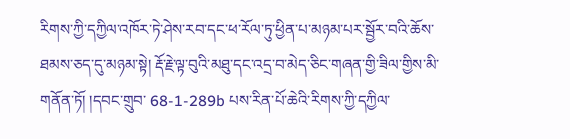རིགས་ཀྱི་དཀྱིལ་འཁོར་ཏེ་ཤེས་རབ་དང་ཕ་རོལ་ཏུ་ཕྱིན་པ་མཉམ་པར་སྦྱོར་བའི་ཆོས་ཐམས་ཅད་དུ་མཉམ་སྟེ། རྡོ་རྗེ་ལྟ་བུའི་མཐུ་དང་འདྲ་བ་མེད་ཅིང་གཞན་གྱི་ཟིལ་གྱིས་མི་གནོན་ཏོ། །དབང་གྲུབ་ 68-1-289b པས་རིན་པོ་ཆེའི་རིགས་ཀྱི་དཀྱིལ་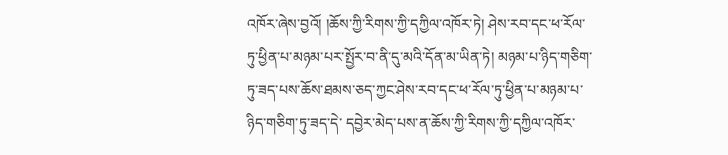འཁོར་ཞེས་བྱའོ། །ཆོས་ཀྱི་རིགས་ཀྱི་དཀྱིལ་འཁོར་ཏེ། ཤེས་རབ་དང་ཕ་རོལ་ཏུ་ཕྱིན་པ་མཉམ་པར་སྤྱོར་བ་ནི་དུ་མའི་དོན་མ་ཡིན་ཏེ། མཉམ་པ་ཉིད་གཅིག་ཏུ་ཟད་པས་ཆོས་ཐམས་ཅད་ཀྱང་ཤེས་རབ་དང་ཕ་རོལ་ཏུ་ཕྱིན་པ་མཉམ་པ་ཉིད་གཅིག་ཏུ་ཟད་དེ་ དབྱེར་མེད་པས་ན་ཆོས་ཀྱི་རིགས་ཀྱི་དཀྱིལ་འཁོར་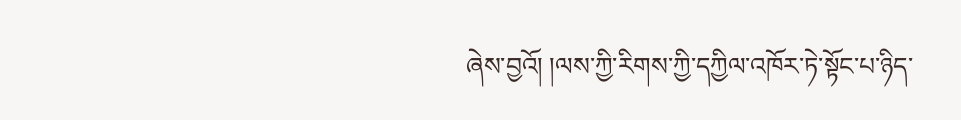ཞེས་བྱའོ། །ལས་ཀྱི་རིགས་ཀྱི་དཀྱིལ་འཁོར་ཏེ་སྟོང་པ་ཉིད་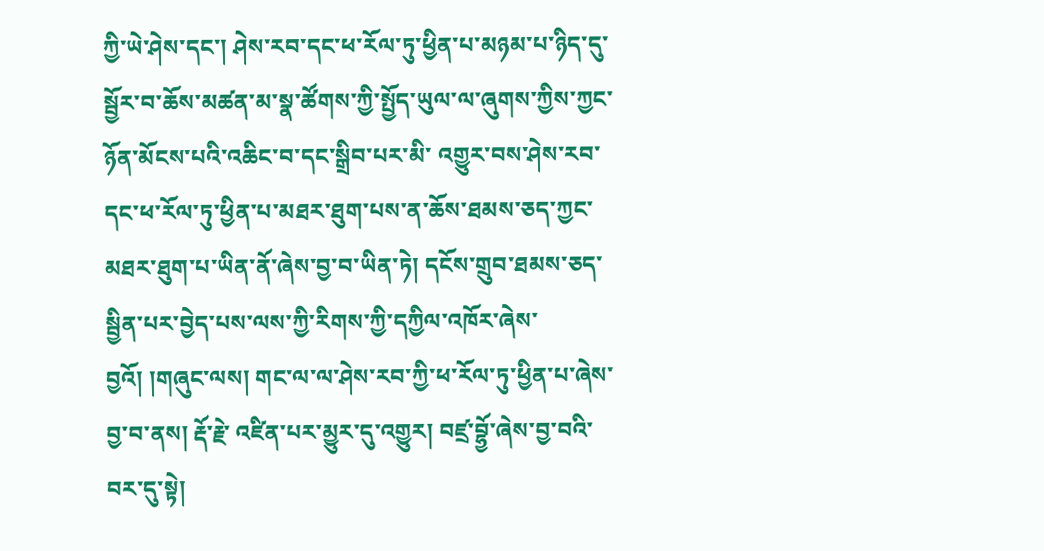ཀྱི་ཡེ་ཤེས་དང་། ཤེས་རབ་དང་ཕ་རོལ་ཏུ་ཕྱིན་པ་མཉམ་པ་ཉིད་དུ་སྦྱོར་བ་ཆོས་མཚན་མ་སྣ་ཚོགས་ཀྱི་སྤྱོད་ཡུལ་ལ་ཞུགས་ཀྱིས་ཀྱང་ཉོན་མོངས་པའི་འཆིང་བ་དང་སྒྲིབ་པར་མི་ འགྱུར་བས་ཤེས་རབ་དང་ཕ་རོལ་ཏུ་ཕྱིན་པ་མཐར་ཐུག་པས་ན་ཆོས་ཐམས་ཅད་ཀྱང་མཐར་ཐུག་པ་ཡིན་ནོ་ཞེས་བྱ་བ་ཡིན་ཏེ། དངོས་གྲུབ་ཐམས་ཅད་སྦྱིན་པར་བྱེད་པས་ལས་ཀྱི་རིགས་ཀྱི་དཀྱིལ་འཁོར་ཞེས་བྱའོ། །གཞུང་ལས། གང་ལ་ལ་ཤེས་རབ་ཀྱི་ཕ་རོལ་ཏུ་ཕྱིན་པ་ཞེས་བྱ་བ་ནས། རྡོ་རྗེ་ འཛིན་པར་མྱུར་དུ་འགྱུར། བཛྲ་བྷྱོ་ཞེས་བྱ་བའི་བར་དུ་སྟེ།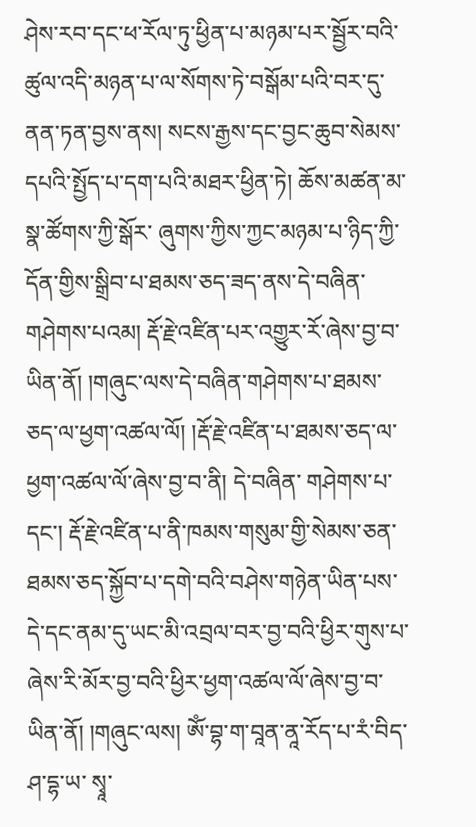ཤེས་རབ་དང་ཕ་རོལ་ཏུ་ཕྱིན་པ་མཉམ་པར་སྦྱོར་བའི་ཚུལ་འདི་མཉན་པ་ལ་སོགས་ཏེ་བསྒོམ་པའི་བར་དུ་ནན་ཏན་བྱས་ནས། སངས་རྒྱས་དང་བྱང་ཆུབ་སེམས་དཔའི་སྤྱོད་པ་དག་པའི་མཐར་ཕྱིན་ཏེ། ཆོས་མཚན་མ་སྣ་ཚོགས་ཀྱི་སྒོར་ ཞུགས་ཀྱིས་ཀྱང་མཉམ་པ་ཉིད་ཀྱི་དོན་གྱིས་སྒྲིབ་པ་ཐམས་ཅད་ཟད་ནས་དེ་བཞིན་གཤེགས་པའམ། རྡོ་རྗེ་འཛིན་པར་འགྱུར་རོ་ཞེས་བྱ་བ་ཡིན་ནོ། །གཞུང་ལས་དེ་བཞིན་གཤེགས་པ་ཐམས་ཅད་ལ་ཕྱག་འཚལ་ལོ། །རྡོ་རྗེ་འཛིན་པ་ཐམས་ཅད་ལ་ཕྱག་འཚལ་ལོ་ཞེས་བྱ་བ་ནི། དེ་བཞིན་ གཤེགས་པ་དང་། རྡོ་རྗེ་འཛིན་པ་ནི་ཁམས་གསུམ་གྱི་སེམས་ཅན་ཐམས་ཅད་སྐྱོབ་པ་དགེ་བའི་བཤེས་གཉེན་ཡིན་པས་དེ་དང་ནམ་དུ་ཡང་མི་འབྲལ་བར་བྱ་བའི་ཕྱིར་གུས་པ་ཞེས་རི་མོར་བྱ་བའི་ཕྱིར་ཕྱག་འཚལ་ལོ་ཞེས་བྱ་བ་ཡིན་ནོ། །གཞུང་ལས། ཨོཾ་བྷ་ག་བཱན་ནཱ་རོད་པ་རཾ་བིད་ཤ་དྷ་ཡ་ སྭཱ་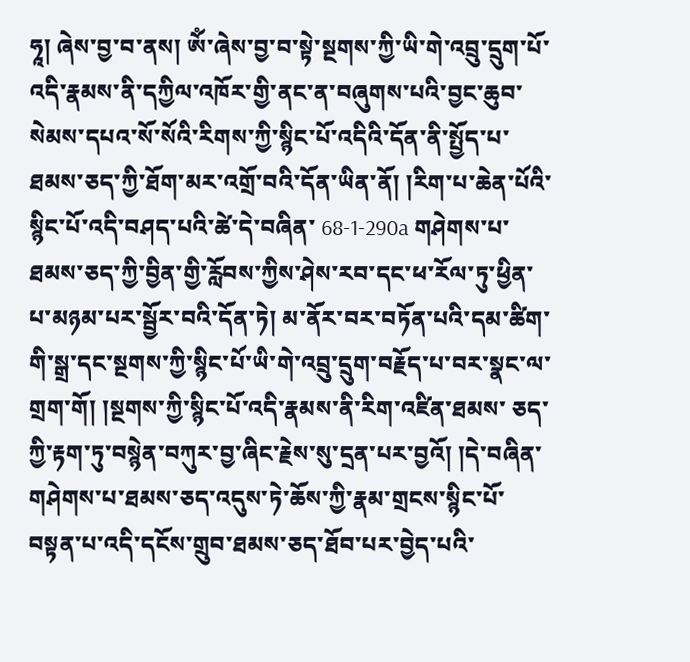ཧཱ། ཞེས་བྱ་བ་ནས། ཨོཾ་ཞེས་བྱ་བ་སྟེ་སྔགས་ཀྱི་ཡི་གེ་འབྲུ་དྲུག་པོ་འདི་རྣམས་ནི་དཀྱིལ་འཁོར་གྱི་ནང་ན་བཞུགས་པའི་བྱང་ཆུབ་སེམས་དཔའ་སོ་སོའི་རིགས་ཀྱི་སྙིང་པོ་འདིའི་དོན་ནི་སྤྱོད་པ་ཐམས་ཅད་ཀྱི་ཐོག་མར་འགྲོ་བའི་དོན་ཡིན་ནོ། །རིག་པ་ཆེན་པོའི་སྙིང་པོ་འདི་བཤད་པའི་ཚེ་དེ་བཞིན་ 68-1-290a གཤེགས་པ་ཐམས་ཅད་ཀྱི་བྱིན་གྱི་རློབས་ཀྱིས་ཤེས་རབ་དང་ཕ་རོལ་ཏུ་ཕྱིན་པ་མཉམ་པར་སྦྱོར་བའི་དོན་ཏེ། མ་ནོར་བར་བཏོན་པའི་དམ་ཚིག་གི་སྒྲ་དང་སྔགས་ཀྱི་སྙིང་པོ་ཡི་གེ་འབྲུ་དྲུག་བརྗོད་པ་བར་སྣང་ལ་གྲག་གོ། །སྔགས་ཀྱི་སྙིང་པོ་འདི་རྣམས་ནི་རིག་འཛིན་ཐམས་ ཅད་ཀྱི་རྟག་ཏུ་བསྙེན་བཀུར་བྱ་ཞིང་རྗེས་སུ་དྲན་པར་བྱའོ། །དེ་བཞིན་གཤེགས་པ་ཐམས་ཅད་འདུས་ཏེ་ཆོས་ཀྱི་རྣམ་གྲངས་སྙིང་པོ་བསྟན་པ་འདི་དངོས་གྲུབ་ཐམས་ཅད་ཐོབ་པར་བྱེད་པའི་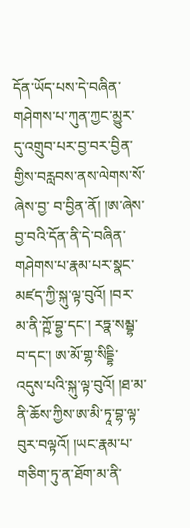དོན་ཡོད་པས་དེ་བཞིན་གཤེགས་པ་ཀུན་ཀྱང་མྱུར་དུ་འགྲུབ་པར་བྱ་བར་བྱིན་གྱིས་བརླབས་ནས་ལེགས་སོ་ཞེས་བྱ་ བ་བྱིན་ནོ། །ཨ་ཞེས་བྱ་བའི་དོན་ནི་དེ་བཞིན་གཤེགས་པ་རྣམ་པར་སྣང་མཛད་ཀྱི་སྐུ་ལྟ་བུའོ། །བར་མ་ནི་ཀྵོ་བྷྱ་དང་། རཏྣ་སམྦྷ་བ་དང་། ཨ་མོ་གྷ་སིདྡྷི་འདུས་པའི་སྐུ་ལྟ་བུའོ། །ཐ་མ་ནི་ཆོས་ཀྱིས་ཨ་མི་ཏཱ་བྷ་ལྟ་བུར་བལྟའོ། །ཡང་རྣམ་པ་གཅིག་ཏུ་ན་ཐོག་མ་ནི་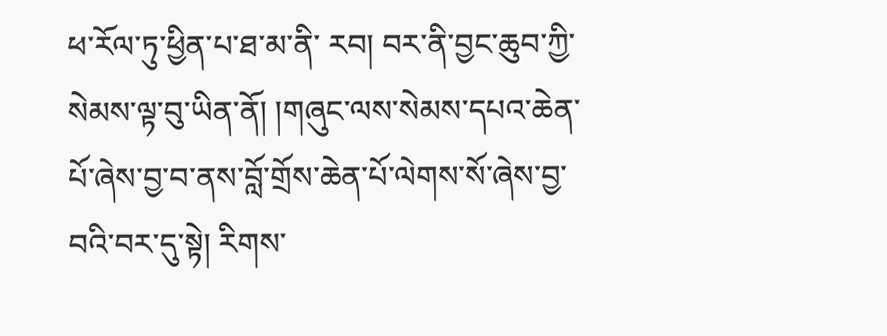ཕ་རོལ་ཏུ་ཕྱིན་པ་ཐ་མ་ནི་ རབ། བར་ནི་བྱང་ཆུབ་ཀྱི་སེམས་ལྟ་བུ་ཡིན་ནོ། །གཞུང་ལས་སེམས་དཔའ་ཆེན་པོ་ཞེས་བྱ་བ་ནས་བློ་གྲོས་ཆེན་པོ་ལེགས་སོ་ཞེས་བྱ་བའི་བར་དུ་སྟེ། རིགས་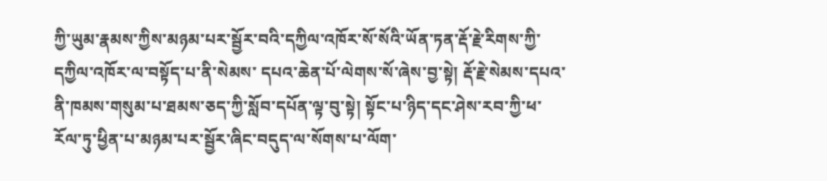ཀྱི་ཡུམ་རྣམས་ཀྱིས་མཉམ་པར་སྦྱོར་བའི་དཀྱིལ་འཁོར་སོ་སོའི་ཡོན་ཏན་རྡོ་རྗེ་རིགས་ཀྱི་དཀྱིལ་འཁོར་ལ་བསྟོད་པ་ནི་སེམས་ དཔའ་ཆེན་པོ་ལེགས་སོ་ཞེས་བྱ་སྟེ། རྡོ་རྗེ་སེམས་དཔའ་ནི་ཁམས་གསུམ་པ་ཐམས་ཅད་ཀྱི་སློབ་དཔོན་ལྟ་བུ་སྟེ། སྟོང་པ་ཉིད་དང་ཤེས་རབ་ཀྱི་ཕ་རོལ་ཏུ་ཕྱིན་པ་མཉམ་པར་སྦྱོར་ཞིང་བདུད་ལ་སོགས་པ་ལོག་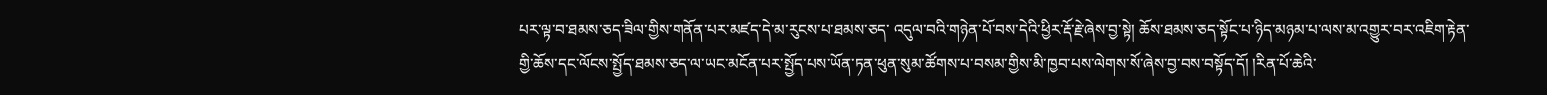པར་ལྟ་བ་ཐམས་ཅད་ཟིལ་གྱིས་གནོན་པར་མཛད་དེ་མ་རུངས་པ་ཐམས་ཅད་ འདུལ་བའི་གཉེན་པོ་བས་དེའི་ཕྱིར་རྡོ་རྗེ་ཞེས་བྱ་སྟེ། ཆོས་ཐམས་ཅད་སྟོང་པ་ཉིད་མཉམ་པ་ལས་མ་འགྱུར་བར་འཇིག་རྟེན་གྱི་ཆོས་དང་ལོངས་སྤྱོད་ཐམས་ཅད་ལ་ཡང་མངོན་པར་སྤྱོད་པས་ཡོན་ཏན་ཕུན་སུམ་ཚོགས་པ་བསམ་གྱིས་མི་ཁྱབ་པས་ལེགས་སོ་ཞེས་བྱ་བས་བསྟོད་དོ། །རིན་པོ་ཆེའི་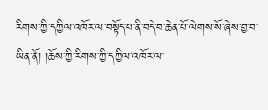རིགས་ཀྱི་དཀྱིལ་འཁོར་ལ་བསྟོད་པ་ནི་བདེ་བ་ཆེན་པོ་ལེགས་སོ་ཞེས་བྱ་བ་ཡིན་ནོ། །ཆོས་ཀྱི་རིགས་ཀྱི་དཀྱིལ་འཁོར་ལ་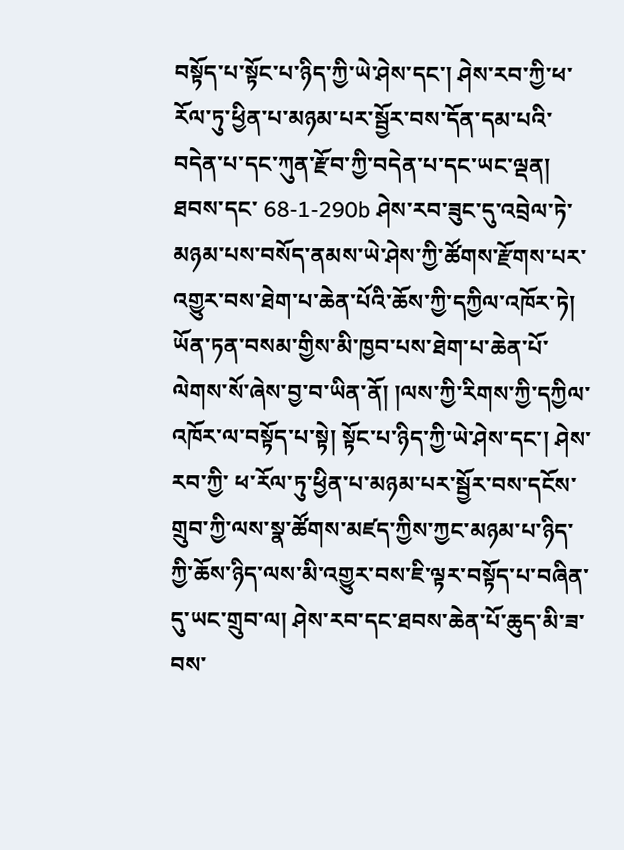བསྟོད་པ་སྟོང་པ་ཉིད་ཀྱི་ཡེ་ཤེས་དང་། ཤེས་རབ་ཀྱི་ཕ་རོལ་ཏུ་ཕྱིན་པ་མཉམ་པར་སྦྱོར་བས་དོན་དམ་པའི་བདེན་པ་དང་ཀུན་རྫོབ་ཀྱི་བདེན་པ་དང་ཡང་ལྡན། ཐབས་དང་ 68-1-290b ཤེས་རབ་ཟུང་དུ་འབྲེལ་ཏེ་མཉམ་པས་བསོད་ནམས་ཡེ་ཤེས་ཀྱི་ཚོགས་རྫོགས་པར་འགྱུར་བས་ཐེག་པ་ཆེན་པོའི་ཆོས་ཀྱི་དཀྱིལ་འཁོར་ཏེ། ཡོན་ཏན་བསམ་གྱིས་མི་ཁྱབ་པས་ཐེག་པ་ཆེན་པོ་ལེགས་སོ་ཞེས་བྱ་བ་ཡིན་ནོ། །ལས་ཀྱི་རིགས་ཀྱི་དཀྱིལ་འཁོར་ལ་བསྟོད་པ་སྟེ། སྟོང་པ་ཉིད་ཀྱི་ཡེ་ཤེས་དང་། ཤེས་རབ་ཀྱི་ ཕ་རོལ་ཏུ་ཕྱིན་པ་མཉམ་པར་སྦྱོར་བས་དངོས་གྲུབ་ཀྱི་ལས་སྣ་ཚོགས་མཛད་ཀྱིས་ཀྱང་མཉམ་པ་ཉིད་ཀྱི་ཆོས་ཉིད་ལས་མི་འགྱུར་བས་ཇི་ལྟར་བསྟོད་པ་བཞིན་དུ་ཡང་གྲུབ་ལ། ཤེས་རབ་དང་ཐབས་ཆེན་པོ་ཆུད་མི་ཟ་བས་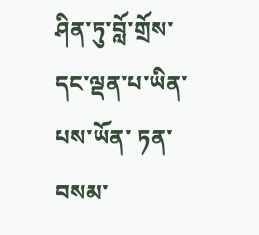ཤིན་ཏུ་བློ་གྲོས་དང་ལྡན་པ་ཡིན་པས་ཡོན་ ཏན་བསམ་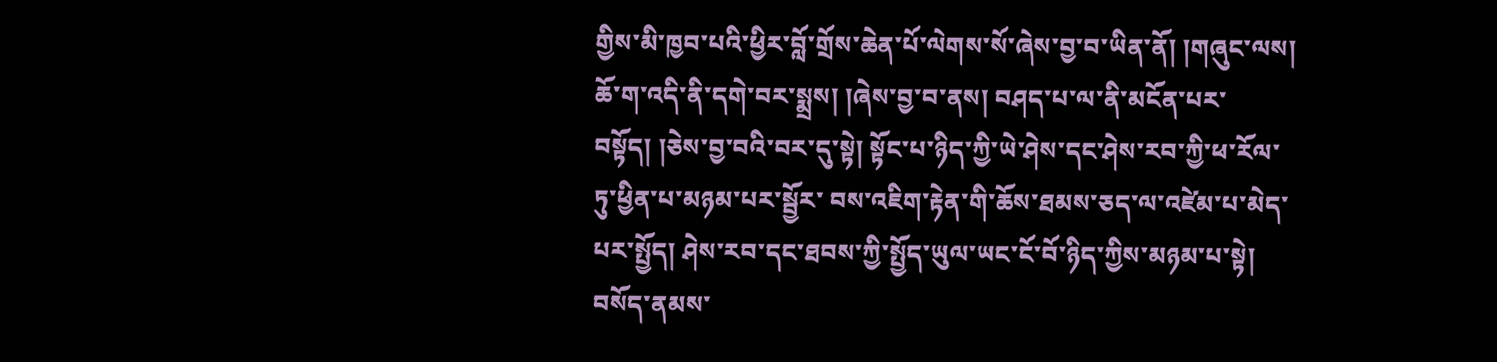གྱིས་མི་ཁྱབ་པའི་ཕྱིར་བློ་གྲོས་ཆེན་པོ་ལེགས་སོ་ཞེས་བྱ་བ་ཡིན་ནོ། །གཞུང་ལས། ཆོ་ག་འདི་ནི་དགེ་བར་སྨྲས། །ཞེས་བྱ་བ་ནས། བཤད་པ་ལ་ནི་མངོན་པར་བསྟོད། །ཅེས་བྱ་བའི་བར་དུ་སྟེ། སྟོང་པ་ཉིད་ཀྱི་ཡེ་ཤེས་དང་ཤེས་རབ་ཀྱི་ཕ་རོལ་ཏུ་ཕྱིན་པ་མཉམ་པར་སྦྱོར་ བས་འཇིག་རྟེན་གི་ཆོས་ཐམས་ཅད་ལ་འཛེམ་པ་མེད་པར་སྤྱོད། ཤེས་རབ་དང་ཐབས་ཀྱི་སྤྱོད་ཡུལ་ཡང་ངོ་བོ་ཉིད་ཀྱིས་མཉམ་པ་སྟེ། བསོད་ནམས་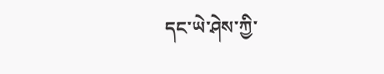དང་ཡེ་ཤེས་ཀྱི་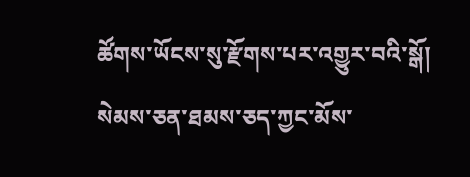ཚོགས་ཡོངས་སུ་རྫོགས་པར་འགྱུར་བའི་སྒོ། སེམས་ཅན་ཐམས་ཅད་ཀྱང་མོས་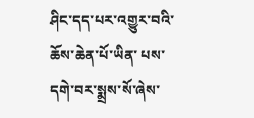ཤིང་དད་པར་འགྱུར་བའི་ཆོས་ཆེན་པོ་ཡིན་ པས་དགེ་བར་སྨྲས་སོ་ཞེས་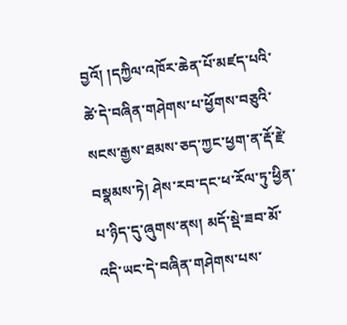བྱའོ། །དཀྱིལ་འཁོར་ཆེན་པོ་མཛད་པའི་ཚེ་དེ་བཞིན་གཤེགས་པ་ཕྱོགས་བཅུའི་སངས་རྒྱས་ཐམས་ཅད་ཀྱང་ཕྱག་ན་རྡོ་རྗེ་བསྣམས་ཏེ། ཤེས་རབ་དང་ཕ་རོལ་ཏུ་ཕྱིན་པ་ཉིད་དུ་ཞུགས་ནས། མདོ་སྡེ་ཟབ་མོ་འདི་ཡང་དེ་བཞིན་གཤེགས་པས་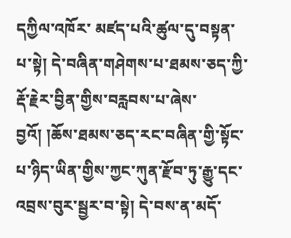དཀྱིལ་འཁོར་ མཛད་པའི་ཚུལ་དུ་བསྟན་པ་སྟེ། དེ་བཞིན་གཤེགས་པ་ཐམས་ཅད་ཀྱི་རྡོ་རྗེར་བྱིན་གྱིས་བརླབས་པ་ཞེས་བྱའོ། །ཆོས་ཐམས་ཅད་རང་བཞིན་གྱི་སྟོང་པ་ཉིད་ཡིན་གྱིས་ཀྱང་ཀུན་རྫོབ་ཏུ་རྒྱུ་དང་འབྲས་བུར་སྦྱར་བ་སྟེ། དེ་བས་ན་མདོ་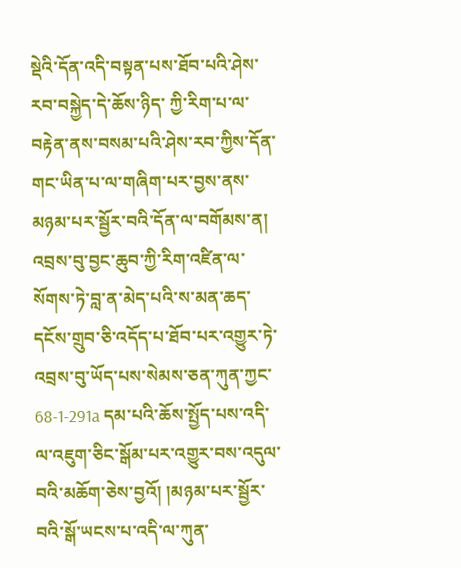སྡེའི་དོན་འདི་བསྟན་པས་ཐོབ་པའི་ཤེས་རབ་བསྐྱེད་དེ་ཆོས་ཉིད་ ཀྱི་རིག་པ་ལ་བརྟེན་ནས་བསམ་པའི་ཤེས་རབ་ཀྱིས་དོན་གང་ཡིན་པ་ལ་གཞིག་པར་བྱས་ནས་མཉམ་པར་སྦྱོར་བའི་དོན་ལ་བགོམས་ན། འབྲས་བུ་བྱང་ཆུབ་ཀྱི་རིག་འཛིན་ལ་སོགས་ཏེ་བླ་ན་མེད་པའི་ས་མན་ཆད་དངོས་གྲུབ་ཅི་འདོད་པ་ཐོབ་པར་འགྱུར་ཏེ་འབྲས་བུ་ཡོད་པས་སེམས་ཅན་ཀུན་ཀྱང་ 68-1-291a དམ་པའི་ཆོས་སྤྱོད་པས་འདི་ལ་འཇུག་ཅིང་སྒོམ་པར་འགྱུར་བས་འདུལ་བའི་མཆོག་ཅེས་བྱའོ། །མཉམ་པར་སྦྱོར་བའི་སྒོ་ཡངས་པ་འདི་ལ་ཀུན་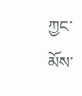ཀྱང་མོས་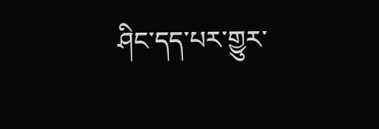ཤིང་དད་པར་གྱུར་